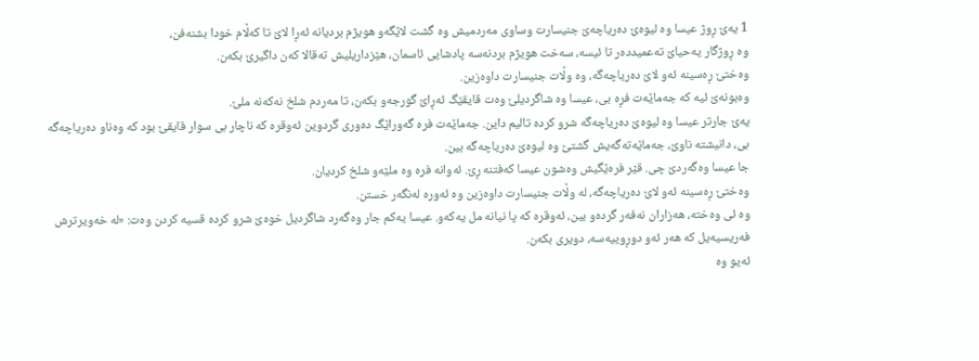1 یەێ ڕوژ عیسا وه لیوەێ دەریاچەێ جنیسارت وساوی مەردمیش وه گشت لاێگەو هویژم بردیانه ئەڕا لاێ تا کەڵام خودا بشنەفن،
وه ڕوژگار یەحیاێ تەعمیددەر تا ئیسه، سەخت هویژم بردنەسه پادشایی ئاسمان، هێزداریلیش تەقالا کەن داگیرێ بکەن.
وەختێ ڕەسینه ئەو لاێ دەریاچەگه، وه وڵات جنیسارت داوەزین.
وەبونەێ ئیه که جەماێەت فڕه بی، عیسا وه شاگردیلێ وەت قایقێگ ئەڕاێ گورجەو بکەن، تا مەردم شلخ نەکەنه ملێ.
یەێ جارتر عیسا وه لیوەێ دەریاچەگه شرو کرده تالیم داین. جەماێەت فره گەوراێگ دەوری گردوین ئەوقره که ناچار بی سوار قایقێ بود که وەناو دەریاچەگه بی، دانیشته ناوێ، جەماێەتەگەیش گشتێ وه لیوەێ دەریاچەگه بین.
جا عیسا وەگەردێ چی. قێر فرەێگیش وەشون عیسا کەفتنه ڕێ. ئەوانه فره وه ملێەو شلخ کردیان.
وەختێ ڕەسینه ئەو لاێ دەریاچەگه، له وڵات جنیسارت داوەزین وه ئەوره لەنگەر خستن.
وه ئی وەخته، هەزاران نەفەر گردەو بین، ئەوقره که پا نیانه مل یەکەو. عیسا یەکم جار وەگەرد شاگردیل خوەێ شرو کرده قسیه کردن وەت: «له خەویرترش فەریسیەیل که هەر ئەو دوڕوییەسه، دویری بکەن.
ئەیو وه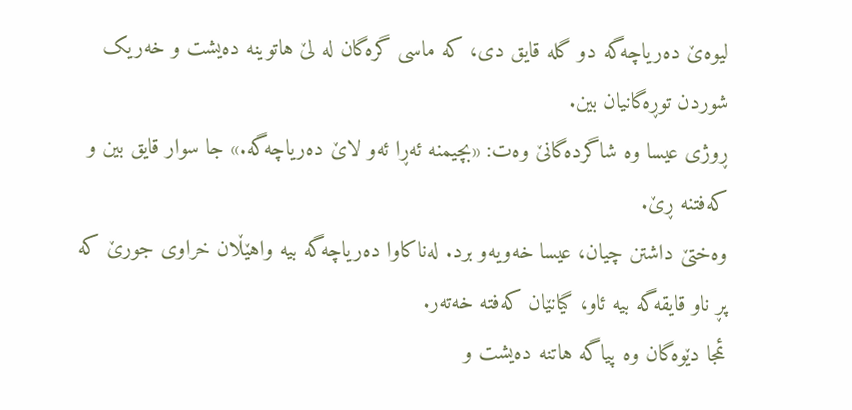لیوەێ دەریاچەگه دو گله قایق دی، که ماسی گرەگان له لێ هاتوینه دەیشت و خەریک شوردن توڕەگانیان بین.
ڕوژی عیسا وه شاگردەگانێ وەت: «بچیمنه ئەڕا ئەو لاێ دەریاچەگه.» جا سوار قایق بین و کەفتنه ڕێ.
وەختێ داشتن چیان، عیسا خەویەو برد. لەناکاوا دەریاچەگه بیه واهێڵان خراوی جورێ که پڕ ناو قایقەگه بیه ئاو، گیانێان کەفته خەتەر.
ئمجا دێوەگان وه پیاگه هاتنه دەیشت و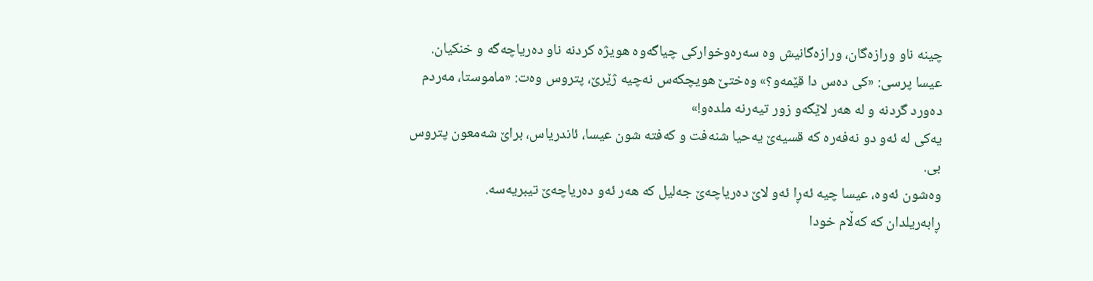چینه ناو ورازەگان، ورازەگانیش وه سەرەوخوارکی چیاگەوه هویژه کردنه ناو دەریاچەگه و خنکیان.
عیسا پرسی: «کی دەس دا قێمەو؟» وەختێ هویچکەس نەچیه ژێرێ، پتروس وەت: «ماموستا، مەردم دەورد گردنه و له هەر لاێگەو زور تیەرنه ملدەو!»
یەکی له ئەو دو نەفەره که قسیەێ یەحیا شنەفت و کەفته شون عیسا، ئاندریاس، براێ شەمعون پتروس بی.
وەشون ئەوه، عیسا چیه ئەڕا ئەو لاێ دەریاچەێ جەلیل که هەر ئەو دەریاچەێ تیبریەسه.
ڕابەريلدان که کەڵام خودا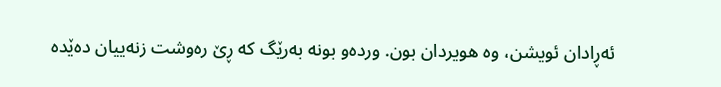ئەڕادان ئویشن، وه هویردان بون. وردەو بونه بەرێگ که ڕێ رەوشت زنەییان دەێده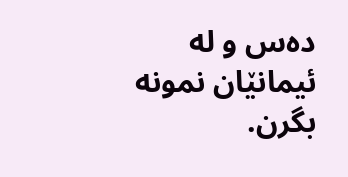دەس و له ئیمانێان نمونه بگرن.